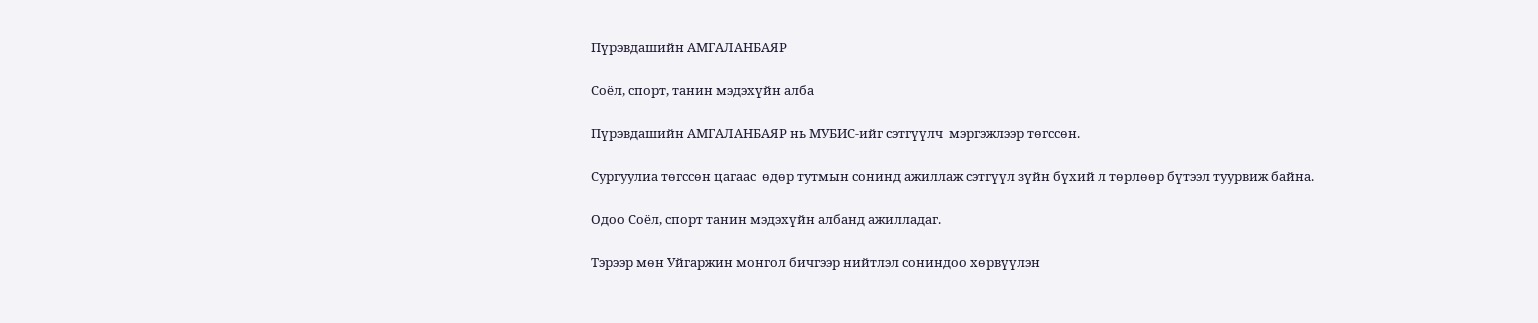Пүрэвдашийн АМГАЛАНБАЯР

Соёл, спорт, танин мэдэхүйн алба

Пүрэвдашийн АМГАЛАНБАЯР нь МУБИС-ийг сэтгүүлч  мэргэжлээр төгссөн.

Сургуулиа төгссөн цагаас  өдөр тутмын сонинд ажиллаж сэтгүүл зүйн бүхий л төрлөөр бүтээл туурвиж байна.

Одоо Соёл, спорт танин мэдэхүйн албанд ажилладаг.

Тэрээр мөн Уйгаржин монгол бичгээр нийтлэл сониндоо хөрвүүлэн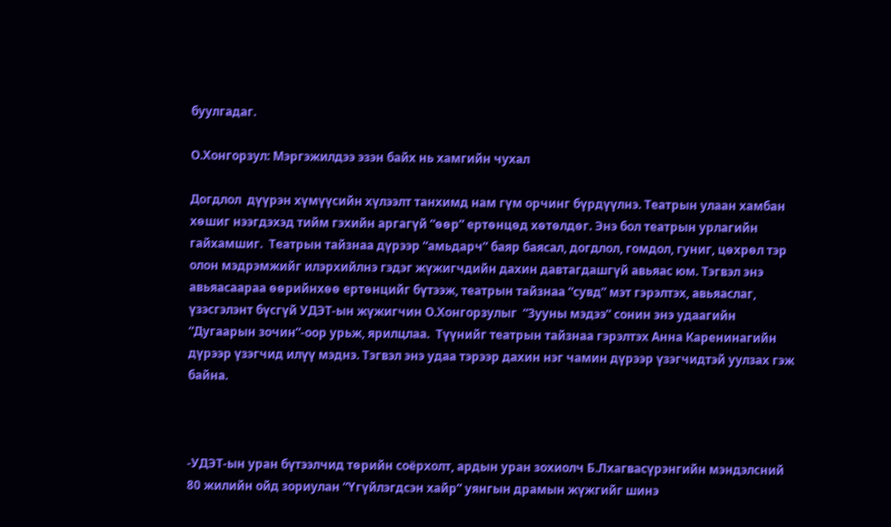буулгадаг.

О.Хонгорзул: Мэргэжилдээ эзэн байх нь хамгийн чухал

Догдлол  дүүрэн хүмүүсийн хүлээлт танхимд нам гүм орчинг бүрдүүлнэ. Театрын улаан хамбан хөшиг нээгдэхэд тийм гэхийн аргагүй “өөр” ертөнцөд хөтөлдөг. Энэ бол театрын урлагийн гайхамшиг.  Театрын тайзнаа дүрээр “амьдарч” баяр баясал, догдлол, гомдол, гуниг, цөхрөл тэр олон мэдрэмжийг илэрхийлнэ гэдэг жүжигчдийн дахин давтагдашгүй авьяас юм. Тэгвэл энэ авьяасаараа өөрийнхөө ертөнцийг бүтээж, театрын тайзнаа “сувд” мэт гэрэлтэх, авьяаслаг, үзэсгэлэнт бүсгүй УДЭТ-ын жүжигчин О.Хонгорзулыг  “Зууны мэдээ” сонин энэ удаагийн “Дугаарын зочин”-оор урьж, ярилцлаа.  Түүнийг театрын тайзнаа гэрэлтэх Анна Каренинагийн дүрээр үзэгчид илүү мэднэ. Тэгвэл энэ удаа тэрээр дахин нэг чамин дүрээр үзэгчидтэй уулзах гэж байна.



-УДЭТ-ын уран бүтээлчид төрийн соёрхолт, ардын уран зохиолч Б.Лхагвасүрэнгийн мэндэлсний 80 жилийн ойд зориулан “Үгүйлэгдсэн хайр” уянгын драмын жүжгийг шинэ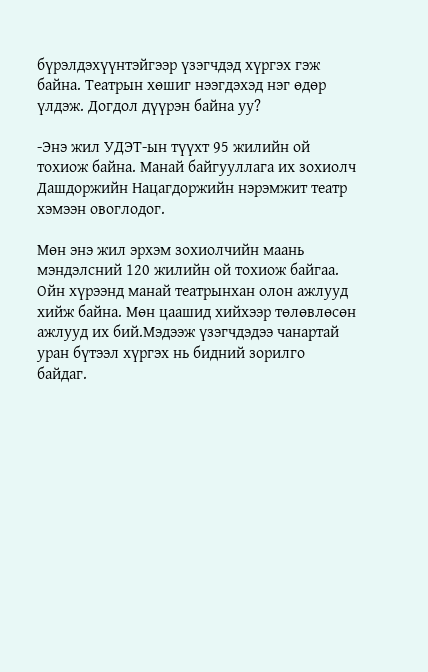бүрэлдэхүүнтэйгээр үзэгчдэд хүргэх гэж байна. Театрын хөшиг нээгдэхэд нэг өдөр үлдэж. Догдол дүүрэн байна уу?

-Энэ жил УДЭТ-ын түүхт 95 жилийн ой тохиож байна. Манай байгууллага их зохиолч Дашдоржийн Нацагдоржийн нэрэмжит театр хэмээн овоглодог.

Мөн энэ жил эрхэм зохиолчийн маань мэндэлсний 120 жилийн ой тохиож байгаа. Ойн хүрээнд манай театрынхан олон ажлууд хийж байна. Мөн цаашид хийхээр төлөвлөсөн ажлууд их бий.Мэдээж үзэгчдэдээ чанартай уран бүтээл хүргэх нь бидний зорилго байдаг.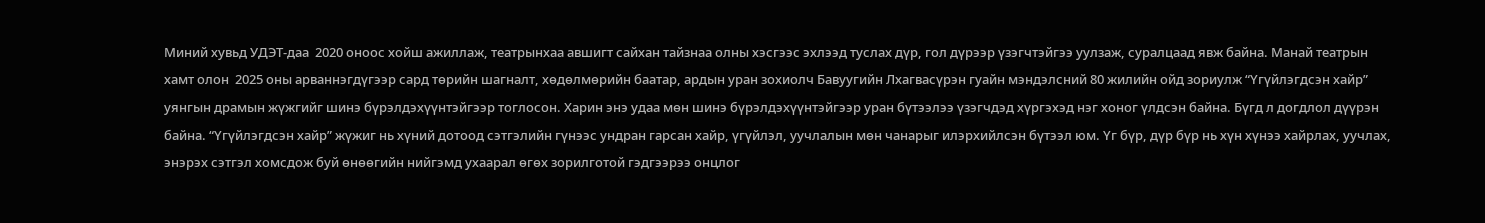Миний хувьд УДЭТ-даа  2020 оноос хойш ажиллаж, театрынхаа авшигт сайхан тайзнаа олны хэсгээс эхлээд туслах дүр, гол дүрээр үзэгчтэйгээ уулзаж, суралцаад явж байна. Манай театрын хамт олон  2025 оны арваннэгдүгээр сард төрийн шагналт, хөдөлмөрийн баатар, ардын уран зохиолч Бавуугийн Лхагвасүрэн гуайн мэндэлсний 80 жилийн ойд зориулж “Үгүйлэгдсэн хайр” уянгын драмын жүжгийг шинэ бүрэлдэхүүнтэйгээр тоглосон. Харин энэ удаа мөн шинэ бүрэлдэхүүнтэйгээр уран бүтээлээ үзэгчдэд хүргэхэд нэг хоног үлдсэн байна. Бүгд л догдлол дүүрэн байна. “Үгүйлэгдсэн хайр” жүжиг нь хүний дотоод сэтгэлийн гүнээс ундран гарсан хайр, үгүйлэл, уучлалын мөн чанарыг илэрхийлсэн бүтээл юм. Үг бүр, дүр бүр нь хүн хүнээ хайрлах, уучлах, энэрэх сэтгэл хомсдож буй өнөөгийн нийгэмд ухаарал өгөх зорилготой гэдгээрээ онцлог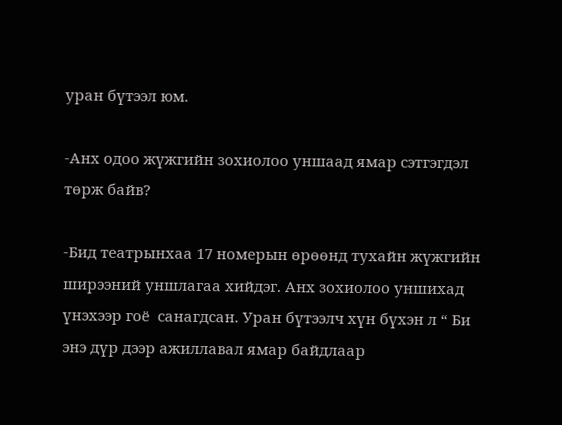уран бүтээл юм.

-Анх одоо жүжгийн зохиолоо уншаад ямар сэтгэгдэл төрж байв?

-Бид театрынхаа 17 номерын өрөөнд тухайн жүжгийн ширээний уншлагаа хийдэг. Анх зохиолоо уншихад үнэхээр гоё  санагдсан. Уран бүтээлч хүн бүхэн л “ Би энэ дүр дээр ажиллавал ямар байдлаар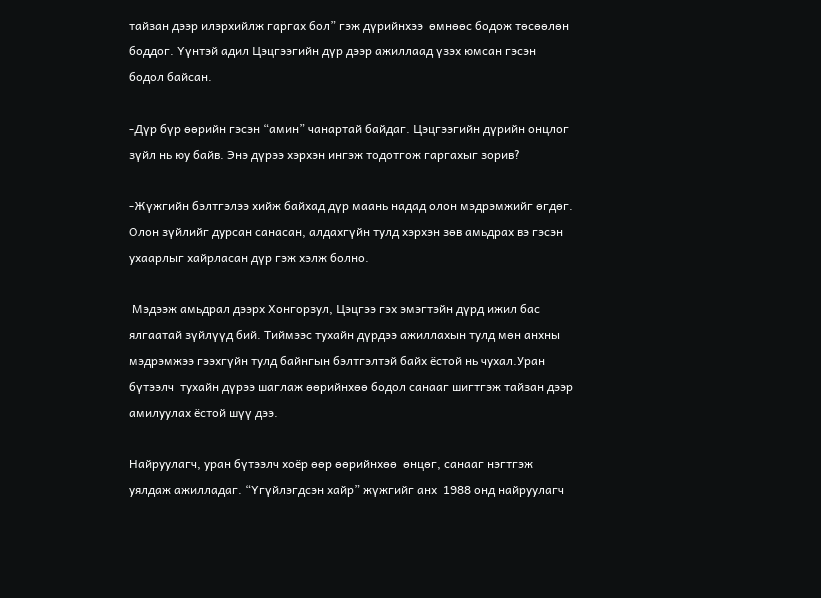тайзан дээр илэрхийлж гаргах бол” гэж дүрийнхээ  өмнөөс бодож төсөөлөн боддог. Үүнтэй адил Цэцгээгийн дүр дээр ажиллаад үзэх юмсан гэсэн бодол байсан.

-Дүр бүр өөрийн гэсэн “амин” чанартай байдаг. Цэцгээгийн дүрийн онцлог зүйл нь юу байв. Энэ дүрээ хэрхэн ингэж тодотгож гаргахыг зорив?

-Жүжгийн бэлтгэлээ хийж байхад дүр маань надад олон мэдрэмжийг өгдөг. Олон зүйлийг дурсан санасан, алдахгүйн тулд хэрхэн зөв амьдрах вэ гэсэн ухаарлыг хайрласан дүр гэж хэлж болно.

 Мэдээж амьдрал дээрх Хонгорзул, Цэцгээ гэх эмэгтэйн дүрд ижил бас ялгаатай зүйлүүд бий. Тиймээс тухайн дүрдээ ажиллахын тулд мөн анхны мэдрэмжээ гээхгүйн тулд байнгын бэлтгэлтэй байх ёстой нь чухал.Уран бүтээлч  тухайн дүрээ шаглаж өөрийнхөө бодол санааг шигтгэж тайзан дээр амилуулах ёстой шүү дээ.

Найруулагч, уран бүтээлч хоёр өөр өөрийнхөө  өнцөг, санааг нэгтгэж уялдаж ажилладаг. “Үгүйлэгдсэн хайр” жүжгийг анх  1988 онд найруулагч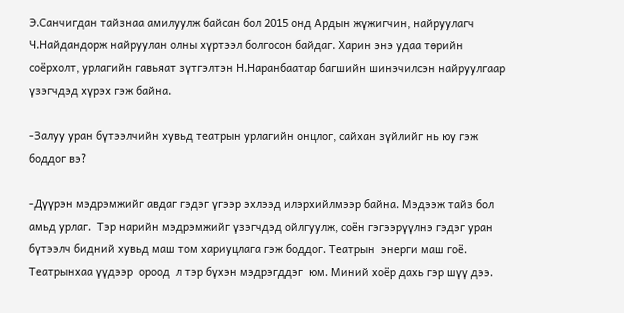Э.Санчигдан тайзнаа амилуулж байсан бол 2015 онд Ардын жүжигчин, найруулагч Ч.Найдандорж найруулан олны хүртээл болгосон байдаг. Харин энэ удаа төрийн соёрхолт, урлагийн гавьяат зүтгэлтэн Н.Наранбаатар багшийн шинэчилсэн найруулгаар үзэгчдэд хүрэх гэж байна.

-Залуу уран бүтээлчийн хувьд театрын урлагийн онцлог, сайхан зүйлийг нь юу гэж боддог вэ?

-Дүүрэн мэдрэмжийг авдаг гэдэг үгээр эхлээд илэрхийлмээр байна. Мэдээж тайз бол амьд урлаг.  Тэр нарийн мэдрэмжийг үзэгчдэд ойлгуулж, соён гэгээрүүлнэ гэдэг уран бүтээлч бидний хувьд маш том хариуцлага гэж боддог. Театрын  энерги маш гоё. Театрынхаа үүдээр  ороод  л тэр бүхэн мэдрэгддэг  юм. Миний хоёр дахь гэр шүү дээ.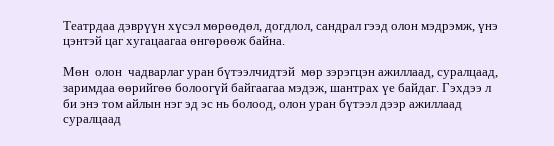Театрдаа дэврүүн хүсэл мөрөөдөл, догдлол, сандрал гээд олон мэдрэмж, үнэ цэнтэй цаг хугацаагаа өнгөрөөж байна.

Мөн  олон  чадварлаг уран бүтээлчидтэй  мөр зэрэгцэн ажиллаад, суралцаад, заримдаа өөрийгөө болоогүй байгаагаа мэдэж, шантрах үе байдаг. Гэхдээ л би энэ том айлын нэг эд эс нь болоод, олон уран бүтээл дээр ажиллаад суралцаад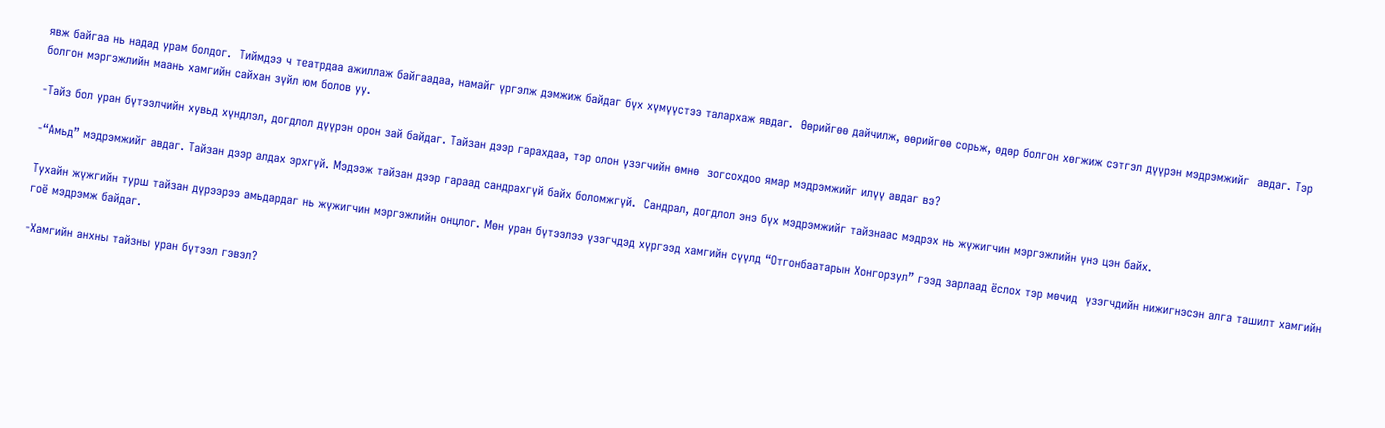явж байгаа нь надад урам болдог.  Тиймдээ ч театрдаа ажиллаж байгаадаа, намайг үргэлж дэмжиж байдаг бүх хүмүүстээ талархаж явдаг.  Өөрийгөө дайчилж, өөрийгөө сорьж, өдөр болгон хөгжиж сэтгэл дүүрэн мэдрэмжийг  авдаг. Тэр болгон мэргэжлийн маань хамгийн сайхан зүйл юм болов уу.

-Тайз бол уран бүтээлчийн хувьд хүндлэл, догдлол дүүрэн орон зай байдаг. Тайзан дээр гарахдаа, тэр олон үзэгчийн өмнө  зогсохдоо ямар мэдрэмжийг илүү авдаг вэ?

-“Амьд” мэдрэмжийг авдаг. Тайзан дээр алдах эрхгүй. Мэдээж тайзан дээр гараад сандрахгүй байх боломжгүй.  Сандрал, догдлол энэ бүх мэдрэмжийг тайзнаас мэдрэх нь жүжигчин мэргэжлийн үнэ цэн байх.

Тухайн жүжгийн турш тайзан дүрээрээ амьдардаг нь жүжигчин мэргэжлийн онцлог. Мөн уран бүтээлээ үзэгчдэд хүргээд хамгийн сүүлд “Отгонбаатарын Хонгорзул” гээд зарлаад ёслох тэр мөчид  үзэгчдийн нижигнэсэн алга ташилт хамгийн гоё мэдрэмж байдаг.

-Хамгийн анхны тайзны уран бүтээл гэвэл?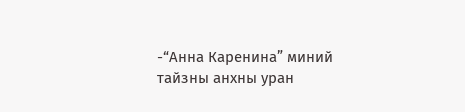-“Анна Каренина” миний тайзны анхны уран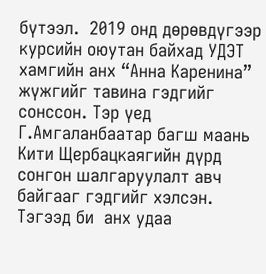бүтээл.  2019 онд дөрөвдүгээр курсийн оюутан байхад УДЭТ хамгийн анх “Анна Каренина” жүжгийг тавина гэдгийг сонссон. Тэр үед Г.Амгаланбаатар багш маань Кити Щербацкаягийн дүрд сонгон шалгаруулалт авч байгааг гэдгийг хэлсэн. Тэгээд би  анх удаа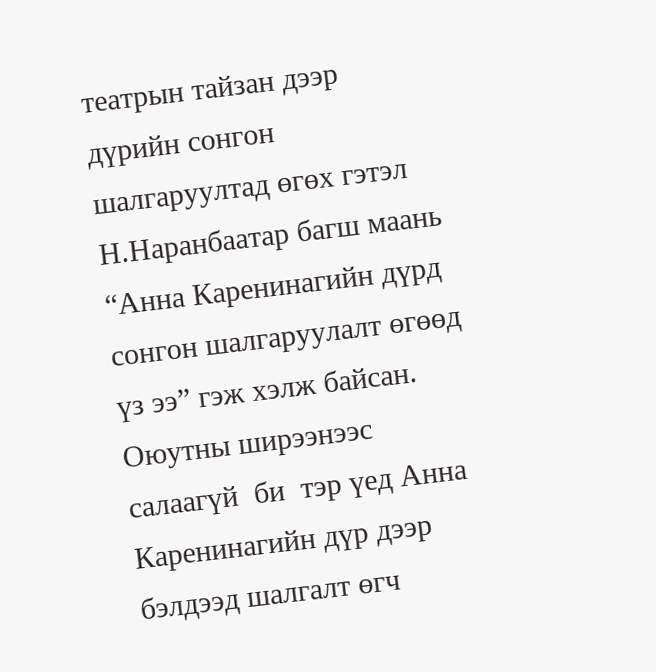театрын тайзан дээр дүрийн сонгон шалгаруултад өгөх гэтэл Н.Наранбаатар багш маань  “Анна Каренинагийн дүрд сонгон шалгаруулалт өгөөд үз ээ” гэж хэлж байсан. Оюутны ширээнээс салаагүй  би  тэр үед Анна Каренинагийн дүр дээр бэлдээд шалгалт өгч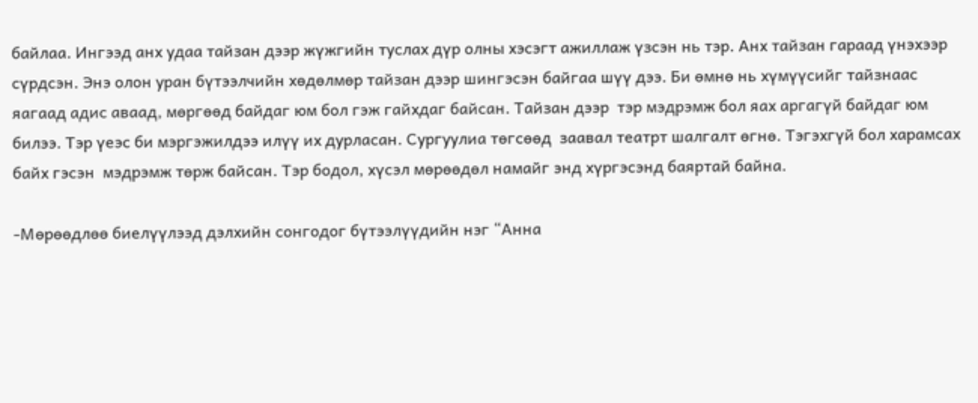байлаа. Ингээд анх удаа тайзан дээр жүжгийн туслах дүр олны хэсэгт ажиллаж үзсэн нь тэр. Анх тайзан гараад үнэхээр сүрдсэн. Энэ олон уран бүтээлчийн хөдөлмөр тайзан дээр шингэсэн байгаа шүү дээ. Би өмнө нь хүмүүсийг тайзнаас яагаад адис аваад, мөргөөд байдаг юм бол гэж гайхдаг байсан. Тайзан дээр  тэр мэдрэмж бол яах аргагүй байдаг юм билээ. Тэр үеэс би мэргэжилдээ илүү их дурласан. Сургуулиа төгсөөд  заавал театрт шалгалт өгнө. Тэгэхгүй бол харамсах байх гэсэн  мэдрэмж төрж байсан. Тэр бодол, хүсэл мөрөөдөл намайг энд хүргэсэнд баяртай байна.

-Мөрөөдлөө биелүүлээд дэлхийн сонгодог бүтээлүүдийн нэг “Анна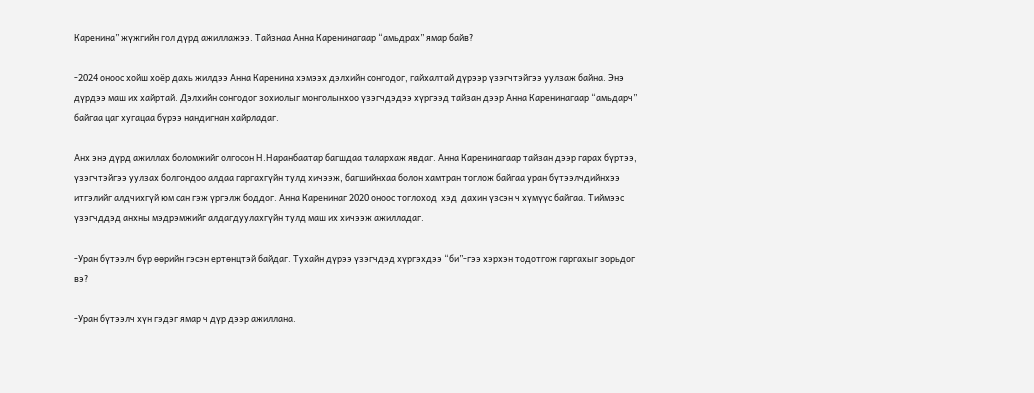Каренина” жүжгийн гол дүрд ажиллажээ. Тайзнаа Анна Каренинагаар “амьдрах” ямар байв?

-2024 оноос хойш хоёр дахь жилдээ Анна Каренина хэмээх дэлхийн сонгодог, гайхалтай дүрээр үзэгчтэйгээ уулзаж байна. Энэ дүрдээ маш их хайртай. Дэлхийн сонгодог зохиолыг монголынхоо үзэгчдэдээ хүргээд тайзан дээр Анна Каренинагаар “амьдарч” байгаа цаг хугацаа бүрээ нандигнан хайрладаг.

Анх энэ дүрд ажиллах боломжийг олгосон Н.Наранбаатар багшдаа талархаж явдаг. Анна Каренинагаар тайзан дээр гарах бүртээ, үзэгчтэйгээ уулзах болгондоо алдаа гаргахгүйн тулд хичээж, багшийнхаа болон хамтран тоглож байгаа уран бүтээлчдийнхээ итгэлийг алдчихгүй юм сан гэж үргэлж боддог. Анна Каренинаг 2020 оноос тоглоход  хэд  дахин үзсэн ч хүмүүс байгаа. Тиймээс үзэгчддэд анхны мэдрэмжийг алдагдуулахгүйн тулд маш их хичээж ажилладаг.

-Уран бүтээлч бүр өөрийн гэсэн ертөнцтэй байдаг. Тухайн дүрээ үзэгчдэд хүргэхдээ “би”-гээ хэрхэн тодотгож гаргахыг зорьдог вэ?

-Уран бүтээлч хүн гэдэг ямар ч дүр дээр ажиллана.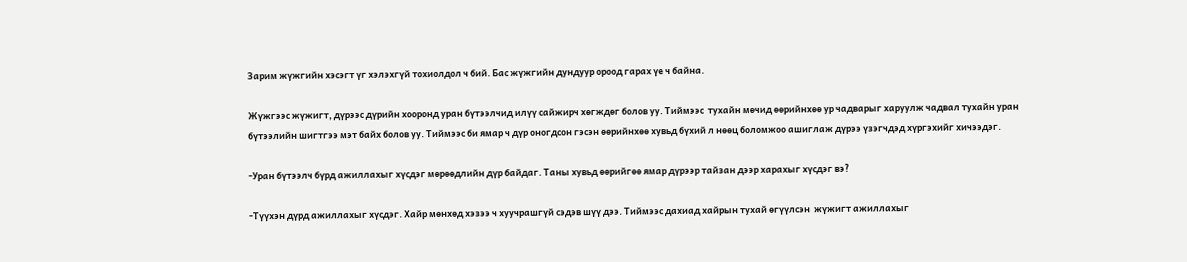Зарим жүжгийн хэсэгт үг хэлэхгүй тохиолдол ч бий. Бас жүжгийн дундуур ороод гарах үе ч байна.

Жүжгээс жүжигт, дүрээс дүрийн хооронд уран бүтээлчид илүү сайжирч хөгждөг болов уу. Тиймээс  тухайн мөчид өөрийнхөө ур чадварыг харуулж чадвал тухайн уран бүтээлийн шигтгээ мэт байх болов уу. Тиймээс би ямар ч дүр оногдсон гэсэн өөрийнхөө хувьд бүхий л нөөц боломжоо ашиглаж дүрээ үзэгчдэд хүргэхийг хичээдэг.

-Уран бүтээлч бүрд ажиллахыг хүсдэг мөрөөдлийн дүр байдаг. Таны хувьд өөрийгөө ямар дүрээр тайзан дээр харахыг хүсдэг вэ?

-Түүхэн дүрд ажиллахыг хүсдэг. Хайр мөнхөд хэзээ ч хуучрашгүй сэдэв шүү дээ. Тиймээс дахиад хайрын тухай өгүүлсэн  жүжигт ажиллахыг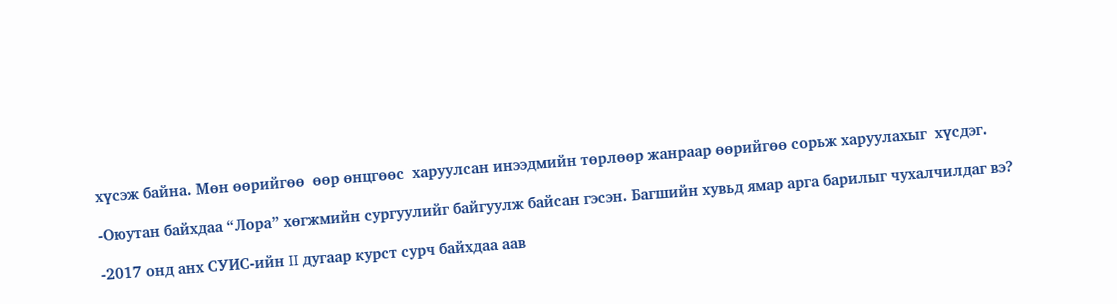хүсэж байна. Мөн өөрийгөө  өөр өнцгөөс  харуулсан инээдмийн төрлөөр жанраар өөрийгөө сорьж харуулахыг  хүсдэг.

-Оюутан байхдаа “Лора” хөгжмийн сургуулийг байгуулж байсан гэсэн. Багшийн хувьд ямар арга барилыг чухалчилдаг вэ?

-2017 онд анх СУИС-ийн II дугаар курст сурч байхдаа аав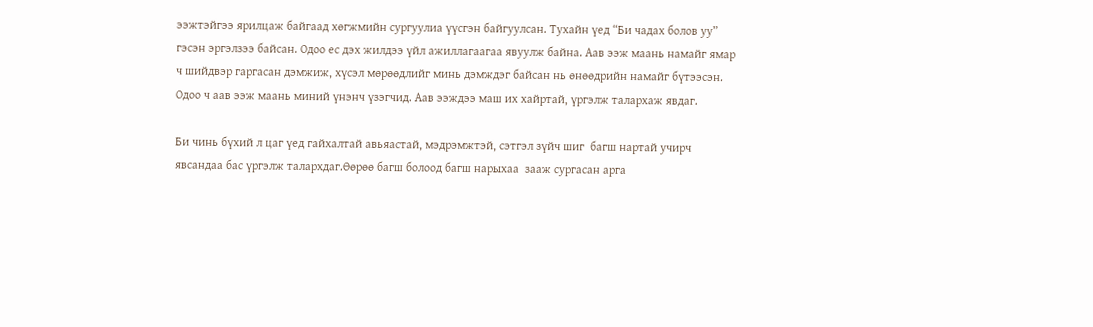ээжтэйгээ ярилцаж байгаад хөгжмийн сургуулиа үүсгэн байгуулсан. Тухайн үед “Би чадах болов уу” гэсэн эргэлзээ байсан. Одоо ес дэх жилдээ үйл ажиллагаагаа явуулж байна. Аав ээж маань намайг ямар ч шийдвэр гаргасан дэмжиж, хүсэл мөрөөдлийг минь дэмждэг байсан нь өнөөдрийн намайг бүтээсэн. Одоо ч аав ээж маань миний үнэнч үзэгчид. Аав ээждээ маш их хайртай, үргэлж талархаж явдаг.

Би чинь бүхий л цаг үед гайхалтай авьяастай, мэдрэмжтэй, сэтгэл зүйч шиг  багш нартай учирч явсандаа бас үргэлж талархдаг.Өөрөө багш болоод багш нарыхаа  зааж сургасан арга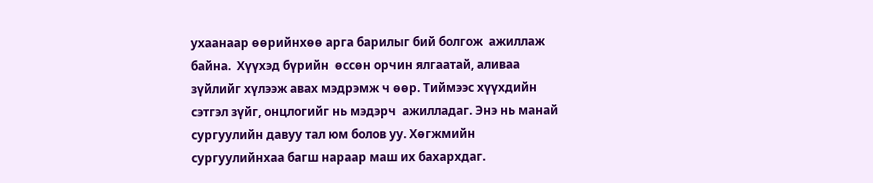ухаанаар өөрийнхөө арга барилыг бий болгож  ажиллаж байна.  Хүүхэд бүрийн  өссөн орчин ялгаатай, аливаа зүйлийг хүлээж авах мэдрэмж ч өөр. Тиймээс хүүхдийн сэтгэл зүйг, онцлогийг нь мэдэрч  ажилладаг. Энэ нь манай сургуулийн давуу тал юм болов уу. Хөгжмийн сургуулийнхаа багш нараар маш их бахархдаг.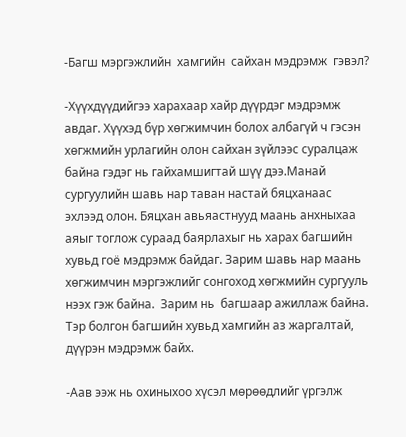-Багш мэргэжлийн  хамгийн  сайхан мэдрэмж  гэвэл?

-Хүүхдүүдийгээ харахаар хайр дүүрдэг мэдрэмж авдаг. Хүүхэд бүр хөгжимчин болох албагүй ч гэсэн хөгжмийн урлагийн олон сайхан зүйлээс суралцаж байна гэдэг нь гайхамшигтай шүү дээ.Манай сургуулийн шавь нар таван настай бяцханаас эхлээд олон. Бяцхан авьяастнууд маань анхныхаа аяыг тоглож сураад баярлахыг нь харах багшийн хувьд гоё мэдрэмж байдаг. Зарим шавь нар маань хөгжимчин мэргэжлийг сонгоход хөгжмийн сургууль нээх гэж байна.  Зарим нь  багшаар ажиллаж байна. Тэр болгон багшийн хувьд хамгийн аз жаргалтай,  дүүрэн мэдрэмж байх.

-Аав ээж нь охиныхоо хүсэл мөрөөдлийг үргэлж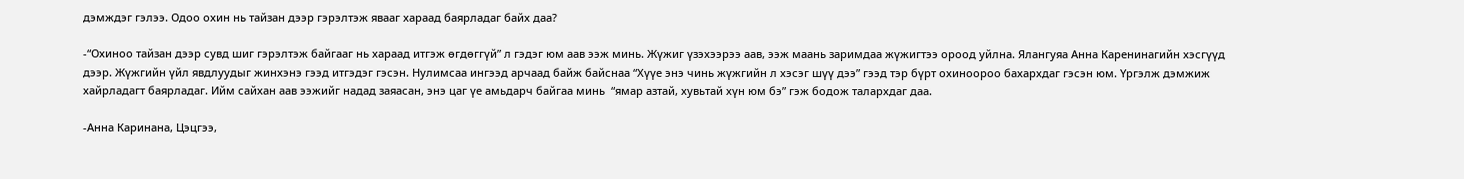дэмждэг гэлээ. Одоо охин нь тайзан дээр гэрэлтэж явааг хараад баярладаг байх даа?

-“Охиноо тайзан дээр сувд шиг гэрэлтэж байгааг нь хараад итгэж өгдөггүй” л гэдэг юм аав ээж минь. Жүжиг үзэхээрээ аав, ээж маань заримдаа жүжигтээ ороод уйлна. Ялангуяа Анна Каренинагийн хэсгүүд дээр. Жүжгийн үйл явдлуудыг жинхэнэ гээд итгэдэг гэсэн. Нулимсаа ингээд арчаад байж байснаа “Хүүе энэ чинь жүжгийн л хэсэг шүү дээ” гээд тэр бүрт охиноороо бахархдаг гэсэн юм. Үргэлж дэмжиж хайрладагт баярладаг. Ийм сайхан аав ээжийг надад заяасан, энэ цаг үе амьдарч байгаа минь  “ямар азтай, хувьтай хүн юм бэ” гэж бодож талархдаг даа.

-Анна Каринана, Цэцгээ,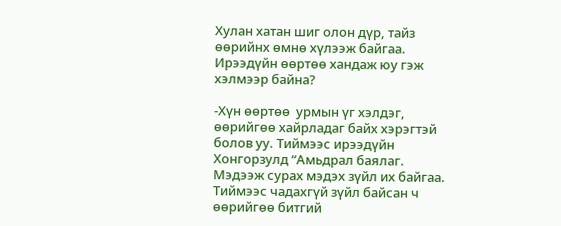Хулан хатан шиг олон дүр, тайз өөрийнх өмнө хүлээж байгаа. Ирээдүйн өөртөө хандаж юу гэж хэлмээр байна?

-Хүн өөртөө  урмын үг хэлдэг, өөрийгөө хайрладаг байх хэрэгтэй болов уу. Тиймээс ирээдүйн Хонгорзулд “Амьдрал баялаг. Мэдээж сурах мэдэх зүйл их байгаа. Тиймээс чадахгүй зүйл байсан ч өөрийгөө битгий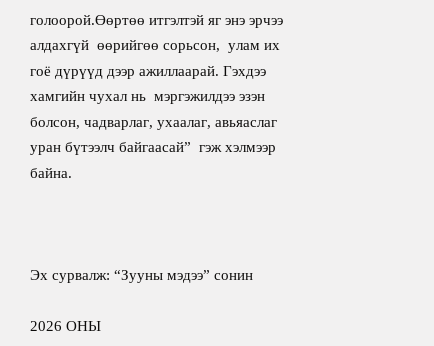голоорой.Өөртөө итгэлтэй яг энэ эрчээ алдахгүй  өөрийгөө сорьсон,  улам их гоё дүрүүд дээр ажиллаарай. Гэхдээ хамгийн чухал нь  мэргэжилдээ эзэн болсон, чадварлаг, ухаалаг, авьяаслаг уран бүтээлч байгаасай”  гэж хэлмээр байна.



Эх сурвалж: “Зууны мэдээ” сонин

2026 ОНЫ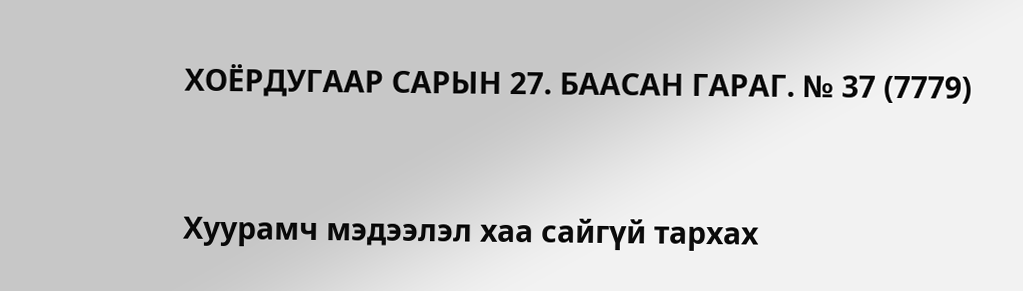ХОЁРДУГААР САРЫН 27. БААСАН ГАРАГ. № 37 (7779)



Хуурамч мэдээлэл хаа сайгүй тархах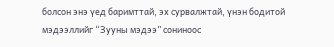болсон энэ үед баримттай, эх сурвалжтай, үнэн бодитой мэдээллийг “Зууны мэдээ” сониноос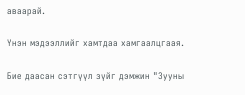аваарай.

Үнэн мэдээллийг хамтдаа хамгаалцгаая.

Бие даасан сэтгүүл зүйг дэмжин "Зууны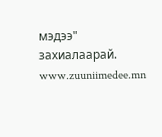мэдээ" захиалаарай. www.zuuniimedee.mn